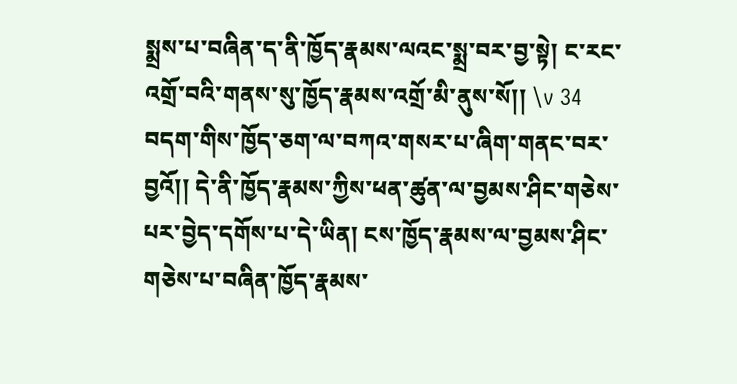སྨྲས་པ་བཞིན་ད་ནི་ཁྱོད་རྣམས་ལའང་སྨྲ་བར་བྱ་སྟེ། ང་རང་འགྲོ་བའི་གནས་སུ་ཁྱོད་རྣམས་འགྲོ་མི་ནུས་སོ།། \v 34 བདག་གིས་ཁྱོད་ཅག་ལ་བཀའ་གསར་པ་ཞིག་གནང་བར་བྱའོ།། དེ་ནི་ཁྱོད་རྣམས་ཀྱིས་ཕན་ཚུན་ལ་བྱམས་ཤིང་གཅེས་པར་བྱེད་དགོས་པ་དེ་ཡིན། ངས་ཁྱོད་རྣམས་ལ་བྱམས་ཤིང་གཅེས་པ་བཞིན་ཁྱོད་རྣམས་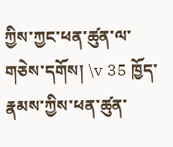ཀྱིས་ཀྱང་ཕན་ཚུན་ལ་གཅེས་དགོས། \v 35 ཁྱོད་རྣམས་ཀྱིས་ཕན་ཚུན་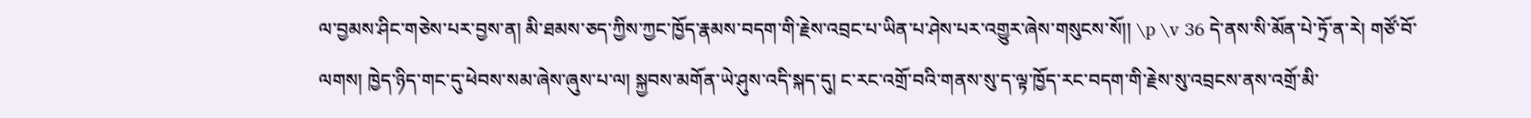ལ་བྱམས་ཤིང་གཅེས་པར་བྱས་ན། མི་ཐམས་ཅད་ཀྱིས་ཀྱང་ཁྱོད་རྣམས་བདག་གི་རྗེས་འབྲང་པ་ཡིན་པ་ཤེས་པར་འགྱུར་ཞེས་གསུངས་སོ།། \p \v 36 དེ་ནས་སི་མོན་པེ་ཏྲོ་ན་རེ། གཙོ་བོ་ལགས། ཁྱེད་ཉིད་གང་དུ་ཕེབས་སམ་ཞེས་ཞུས་པ་ལ། སྐྱབས་མགོན་ཡེ་ཤུས་འདི་སྐད་དུ། ང་རང་འགྲོ་བའི་གནས་སུ་ད་ལྟ་ཁྱོད་རང་བདག་གི་རྗེས་སུ་འབྲངས་ནས་འགྲོ་མི་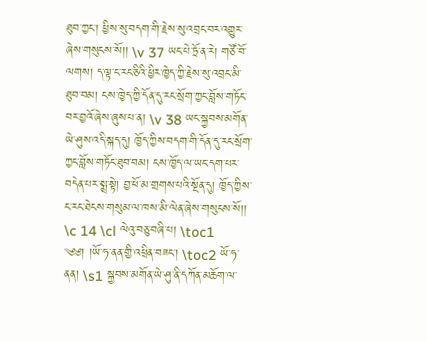ཐུབ་ཀྱང་། ཕྱིས་སུ་བདག་གི་རྗེས་སུ་འབྲང་བར་འགྱུར་ཞེས་གསུངས་སོ།། \v 37 ཡང་པེ་ཏྲོ་ན་རེ། གཙོ་བོ་ལགས། ད་ལྟ་ང་རང་ཅིའི་ཕྱིར་ཁྱེད་ཀྱི་རྗེས་སུ་འབྲང་མི་ཐུབ་བམ། ངས་ཁྱེད་ཀྱི་དོན་དུ་རང་སྲོག་ཀྱང་བློས་གཏོང་བར་བྱའོ་ཞེས་ཞུས་པ་ན། \v 38 ཡང་སྐྱབས་མགོན་ཡེ་ཤུས་འདི་སྐད་དུ། ཁྱོད་ཀྱིས་བདག་གི་དོན་དུ་རང་སྲོག་ཀྱང་བློས་གཏོང་ཐུབ་བམ། ངས་ཁྱོད་ལ་ཡང་དག་པར་བདེན་པར་སྨྲ་སྟེ། བྱ་ཕོ་མ་གྲགས་པའི་སྔོན་དུ། ཁྱོད་ཀྱིས་ང་རང་ཐེངས་གསུམ་ལ་ཁས་མི་ལེན་ཞེས་གསུངས་སོ།། \c 14 \cl ལེའུ་བཅུ་བཞི་པ། \toc1 ༄༅། །ཡོ་ཧ་ནན་གྱི་འཕྲིན་བཟང་། \toc2 ཡོ་ཧ་ནན། \s1 སྐྱབས་མགོན་ཡེ་ཤུ་ནི་དཀོན་མཆོག་ལ་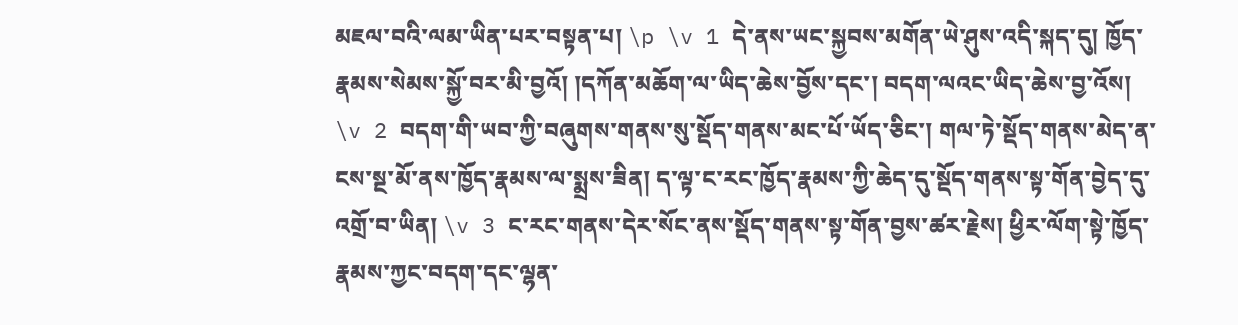མཇལ་བའི་ལམ་ཡིན་པར་བསྟན་པ། \p \v 1 དེ་ནས་ཡང་སྐྱབས་མགོན་ཡེ་ཤུས་འདི་སྐད་དུ། ཁྱོད་རྣམས་སེམས་སྐྱོ་བར་མི་བྱའོ། །དཀོན་མཆོག་ལ་ཡིད་ཆེས་བྱོས་དང་། བདག་ལའང་ཡིད་ཆེས་བྱ་འོས། \v 2 བདག་གི་ཡབ་ཀྱི་བཞུགས་གནས་སུ་སྡོད་གནས་མང་པོ་ཡོད་ཅིང་། གལ་ཏེ་སྡོད་གནས་མེད་ན་ངས་སྔ་མོ་ནས་ཁྱོད་རྣམས་ལ་སྨྲས་ཟིན། ད་ལྟ་ང་རང་ཁྱོད་རྣམས་ཀྱི་ཆེད་དུ་སྡོད་གནས་སྟ་གོན་བྱེད་དུ་འགྲོ་བ་ཡིན། \v 3 ང་རང་གནས་དེར་སོང་ནས་སྡོད་གནས་སྟ་གོན་བྱས་ཚར་རྗེས། ཕྱིར་ལོག་སྟེ་ཁྱོད་རྣམས་ཀྱང་བདག་དང་ལྷན་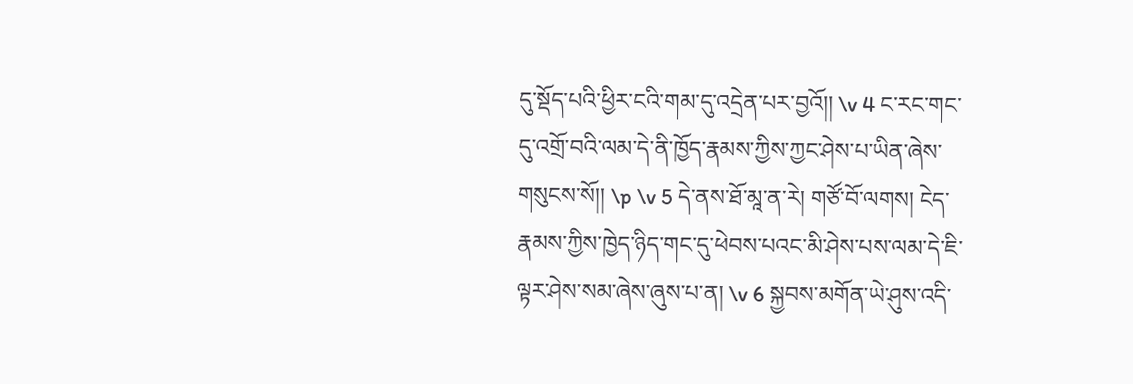དུ་སྡོད་པའི་ཕྱིར་ངའི་གམ་དུ་འདྲེན་པར་བྱའོ།། \v 4 ང་རང་གང་དུ་འགྲོ་བའི་ལམ་དེ་ནི་ཁྱོད་རྣམས་ཀྱིས་ཀྱང་ཤེས་པ་ཡིན་ཞེས་གསུངས་སོ།། \p \v 5 དེ་ནས་ཐོ་མཱ་ན་རེ། གཙོ་བོ་ལགས། ངེད་རྣམས་ཀྱིས་ཁྱེད་ཉིད་གང་དུ་ཕེབས་པའང་མི་ཤེས་པས་ལམ་དེ་ཇི་ལྟར་ཤེས་སམ་ཞེས་ཞུས་པ་ན། \v 6 སྐྱབས་མགོན་ཡེ་ཤུས་འདི་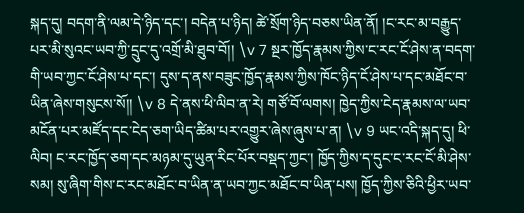སྐད་དུ། བདག་ནི་ལམ་དེ་ཉིད་དང་། བདེན་པ་ཉིད། ཚེ་སྲོག་ཉིད་བཅས་ཡིན་ནོ། །ང་རང་མ་བརྒྱུད་པར་མི་སུའང་ཡབ་ཀྱི་དྲུང་དུ་འགྲོ་མི་ཐུབ་བོ།། \v 7 སྔར་ཁྱོད་རྣམས་ཀྱིས་ང་རང་ངོ་ཤེས་ན་བདག་གི་ཡབ་ཀྱང་ངོ་ཤེས་པ་དང་། དུས་ད་ནས་བཟུང་ཁྱོད་རྣམས་ཀྱིས་ཁོང་ཉིད་ངོ་ཤེས་པ་དང་མཐོང་བ་ཡིན་ཞེས་གསུངས་སོ།། \v 8 དེ་ནས་ཕི་ལིབ་ན་རེ། གཙོ་བོ་ལགས། ཁྱེད་ཀྱིས་ངེད་རྣམས་ལ་ཡབ་མངོན་པར་མཛོད་དང་ངེད་ཅག་ཡིད་ཚིམ་པར་འགྱུར་ཞེས་ཞུས་པ་ན། \v 9 ཡང་འདི་སྐད་དུ། ཕི་ལིབ། ང་རང་ཁྱོད་ཅག་དང་མཉམ་དུ་ཡུན་རིང་པོར་བསྡད་ཀྱང་། ཁྱོད་ཀྱིས་ད་དུང་ང་རང་ངོ་མི་ཤེས་སམ། སུ་ཞིག་གིས་ང་རང་མཐོང་བ་ཡིན་ན་ཡབ་ཀྱང་མཐོང་བ་ཡིན་པས། ཁྱོད་ཀྱིས་ཅིའི་ཕྱིར་ཡབ་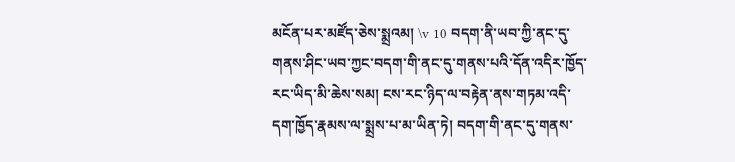མངོན་པར་མཛོད་ཅེས་སྨྲའམ། \v 10 བདག་ནི་ཡབ་ཀྱི་ནང་དུ་གནས་ཤིང་ཡབ་ཀྱང་བདག་གི་ནང་དུ་གནས་པའི་དོན་འདིར་ཁྱོད་རང་ཡིད་མི་ཆེས་སམ། ངས་རང་ཉིད་ལ་བརྟེན་ནས་གཏམ་འདི་དག་ཁྱོད་རྣམས་ལ་སྨྲས་པ་མ་ཡིན་ཏེ། བདག་གི་ནང་དུ་གནས་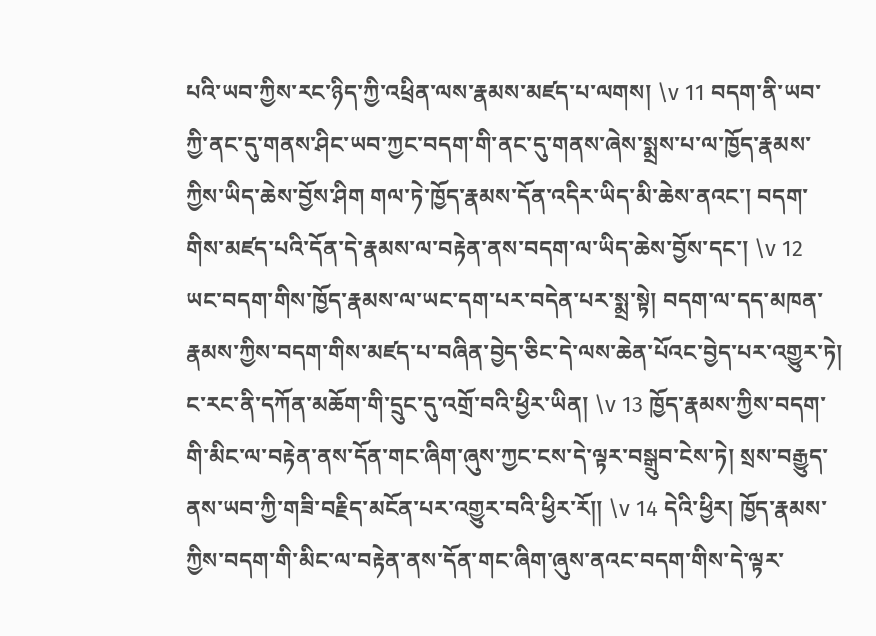པའི་ཡབ་ཀྱིས་རང་ཉིད་ཀྱི་འཕྲིན་ལས་རྣམས་མཛད་པ་ལགས། \v 11 བདག་ནི་ཡབ་ཀྱི་ནང་དུ་གནས་ཤིང་ཡབ་ཀྱང་བདག་གི་ནང་དུ་གནས་ཞེས་སྨྲས་པ་ལ་ཁྱོད་རྣམས་ཀྱིས་ཡིད་ཆེས་བྱོས་ཤིག གལ་ཏེ་ཁྱོད་རྣམས་དོན་འདིར་ཡིད་མི་ཆེས་ནའང་། བདག་གིས་མཛད་པའི་དོན་དེ་རྣམས་ལ་བརྟེན་ནས་བདག་ལ་ཡིད་ཆེས་བྱོས་དང་། \v 12 ཡང་བདག་གིས་ཁྱོད་རྣམས་ལ་ཡང་དག་པར་བདེན་པར་སྨྲ་སྟེ། བདག་ལ་དད་མཁན་རྣམས་ཀྱིས་བདག་གིས་མཛད་པ་བཞིན་བྱེད་ཅིང་དེ་ལས་ཆེན་པོའང་བྱེད་པར་འགྱུར་ཏེ། ང་རང་ནི་དཀོན་མཆོག་གི་དྲུང་དུ་འགྲོ་བའི་ཕྱིར་ཡིན། \v 13 ཁྱོད་རྣམས་ཀྱིས་བདག་གི་མིང་ལ་བརྟེན་ནས་དོན་གང་ཞིག་ཞུས་ཀྱང་ངས་དེ་ལྟར་བསྒྲུབ་ངེས་ཏེ། སྲས་བརྒྱུད་ནས་ཡབ་ཀྱི་གཟི་བརྗིད་མངོན་པར་འགྱུར་བའི་ཕྱིར་རོ།། \v 14 དེའི་ཕྱིར། ཁྱོད་རྣམས་ཀྱིས་བདག་གི་མིང་ལ་བརྟེན་ནས་དོན་གང་ཞིག་ཞུས་ནའང་བདག་གིས་དེ་ལྟར་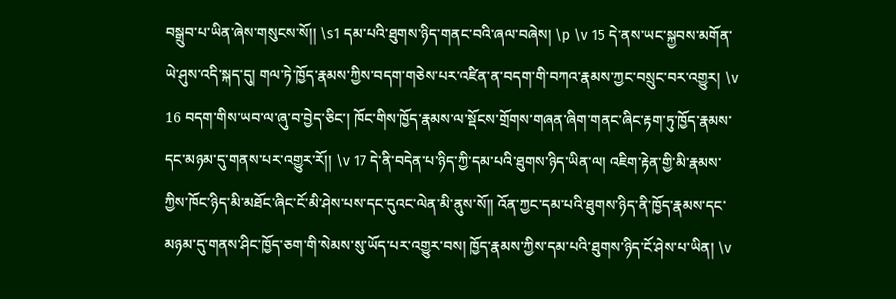བསྒྲུབ་པ་ཡིན་ཞེས་གསུངས་སོ།། \s1 དམ་པའི་ཐུགས་ཉིད་གནང་བའི་ཞལ་བཞེས། \p \v 15 དེ་ནས་ཡང་སྐྱབས་མགོན་ཡེ་ཤུས་འདི་སྐད་དུ། གལ་ཏེ་ཁྱོད་རྣམས་ཀྱིས་བདག་གཅེས་པར་འཛིན་ན་བདག་གི་བཀའ་རྣམས་ཀྱང་བསྲུང་བར་འགྱུར། \v 16 བདག་གིས་ཡབ་ལ་ཞུ་བ་བྱེད་ཅིང་། ཁོང་གིས་ཁྱོད་རྣམས་ལ་སྡོངས་གྲོགས་གཞན་ཞིག་གནང་ཞིང་རྟག་ཏུ་ཁྱོད་རྣམས་དང་མཉམ་དུ་གནས་པར་འགྱུར་རོ།། \v 17 དེ་ནི་བདེན་པ་ཉིད་ཀྱི་དམ་པའི་ཐུགས་ཉིད་ཡིན་ལ། འཇིག་རྟེན་གྱི་མི་རྣམས་ཀྱིས་ཁོང་ཉིད་མི་མཐོང་ཞིང་ངོ་མི་ཤེས་པས་དང་དུའང་ལེན་མི་ནུས་སོ།། འོན་ཀྱང་དམ་པའི་ཐུགས་ཉིད་ནི་ཁྱོད་རྣམས་དང་མཉམ་དུ་གནས་ཤིང་ཁྱོད་ཅག་གི་སེམས་སུ་ཡོད་པར་འགྱུར་བས། ཁྱོད་རྣམས་ཀྱིས་དམ་པའི་ཐུགས་ཉིད་ངོ་ཤེས་པ་ཡིན། \v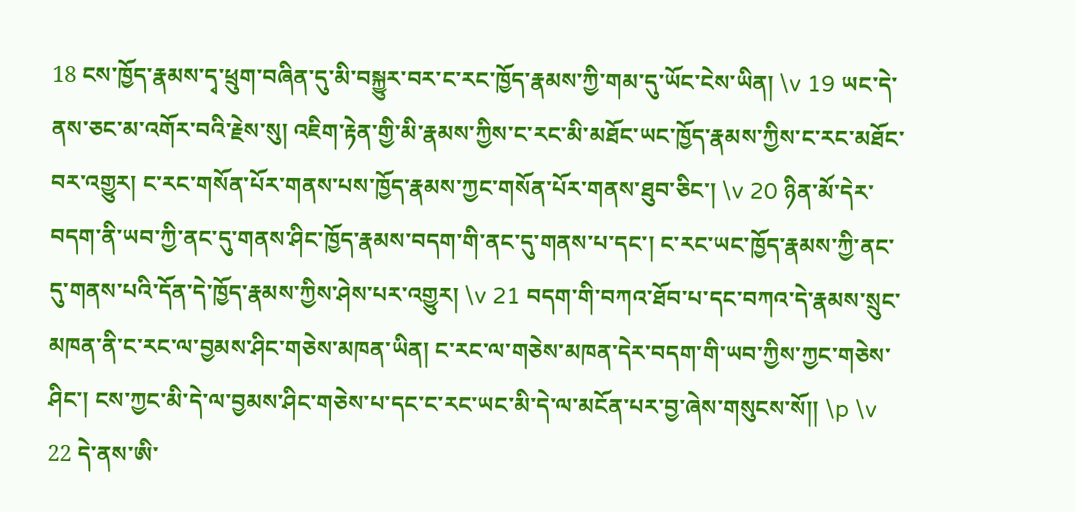18 ངས་ཁྱོད་རྣམས་དྭ་ཕྲུག་བཞིན་དུ་མི་བསྐྱུར་བར་ང་རང་ཁྱོད་རྣམས་ཀྱི་གམ་དུ་ཡོང་ངེས་ཡིན། \v 19 ཡང་དེ་ནས་ཅང་མ་འགོར་བའི་རྗེས་སུ། འཇིག་རྟེན་གྱི་མི་རྣམས་ཀྱིས་ང་རང་མི་མཐོང་ཡང་ཁྱོད་རྣམས་ཀྱིས་ང་རང་མཐོང་བར་འགྱུར། ང་རང་གསོན་པོར་གནས་པས་ཁྱོད་རྣམས་ཀྱང་གསོན་པོར་གནས་ཐུབ་ཅིང་། \v 20 ཉིན་མོ་དེར་བདག་ནི་ཡབ་ཀྱི་ནང་དུ་གནས་ཤིང་ཁྱོད་རྣམས་བདག་གི་ནང་དུ་གནས་པ་དང་། ང་རང་ཡང་ཁྱོད་རྣམས་ཀྱི་ནང་དུ་གནས་པའི་དོན་དེ་ཁྱོད་རྣམས་ཀྱིས་ཤེས་པར་འགྱུར། \v 21 བདག་གི་བཀའ་ཐོབ་པ་དང་བཀའ་དེ་རྣམས་སྲུང་མཁན་ནི་ང་རང་ལ་བྱམས་ཤིང་གཅེས་མཁན་ཡིན། ང་རང་ལ་གཅེས་མཁན་དེར་བདག་གི་ཡབ་ཀྱིས་ཀྱང་གཅེས་ཤིང་། ངས་ཀྱང་མི་དེ་ལ་བྱམས་ཤིང་གཅེས་པ་དང་ང་རང་ཡང་མི་དེ་ལ་མངོན་པར་བྱ་ཞེས་གསུངས་སོ།། \p \v 22 དེ་ནས་ཨི་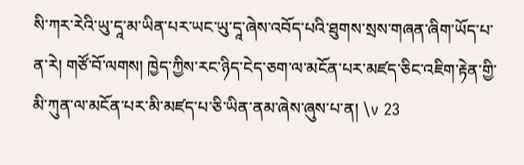སི་ཀར་རེའི་ཡུ་དཱ་མ་ཡིན་པར་ཡང་ཡུ་དཱ་ཞེས་འབོད་པའི་ཐུགས་སྲས་གཞན་ཞིག་ཡོད་པ་ན་རེ། གཙོ་བོ་ལགས། ཁྱེད་ཀྱིས་རང་ཉིད་ངེད་ཅག་ལ་མངོན་པར་མཛད་ཅིང་འཇིག་རྟེན་གྱི་མི་ཀུན་ལ་མངོན་པར་མི་མཛད་པ་ཅི་ཡིན་ནམ་ཞེས་ཞུས་པ་ན། \v 23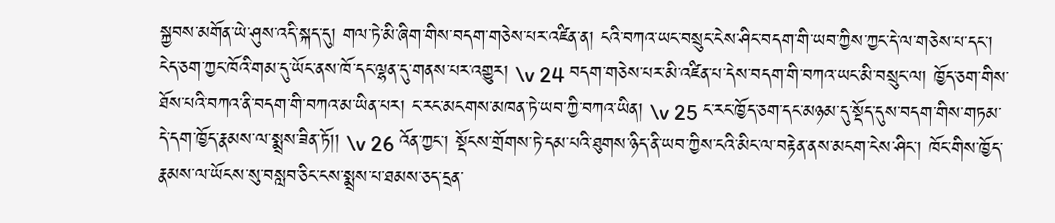སྐྱབས་མགོན་ཡེ་ཤུས་འདི་སྐད་དུ། གལ་ཏེ་མི་ཞིག་གིས་བདག་གཅེས་པར་འཛིན་ན། ངའི་བཀའ་ཡང་བསྲུང་ངེས་ཤིང་བདག་གི་ཡབ་ཀྱིས་ཀྱང་དེ་ལ་གཅེས་པ་དང་། ངེད་ཅག་ཀྱང་ཁོའི་གམ་དུ་ཡོང་ནས་ཁོ་དང་ལྷན་དུ་གནས་པར་འགྱུར། \v 24 བདག་གཅེས་པར་མི་འཛིན་པ་དེས་བདག་གི་བཀའ་ཡང་མི་བསྲུང་ལ། ཁྱོད་ཅག་གིས་ཐོས་པའི་བཀའ་ནི་བདག་གི་བཀའ་མ་ཡིན་པར། ང་རང་མངགས་མཁན་ཏེ་ཡབ་ཀྱི་བཀའ་ཡིན། \v 25 ང་རང་ཁྱོད་ཅག་དང་མཉམ་དུ་སྡོད་དུས་བདག་གིས་གཏམ་དེ་དག་ཁྱོད་རྣམས་ལ་སྨྲས་ཟིན་ཏོ།། \v 26 འོན་ཀྱང་། སྡོངས་གྲོགས་ཏེ་དམ་པའི་ཐུགས་ཉིད་ནི་ཡབ་ཀྱིས་ངའི་མིང་ལ་བརྟེན་ནས་མངག་ངེས་ཤིང་། ཁོང་གིས་ཁྱོད་རྣམས་ལ་ཡོངས་སུ་བསླབ་ཅིང་ངས་སྨྲས་པ་ཐམས་ཅད་དྲན་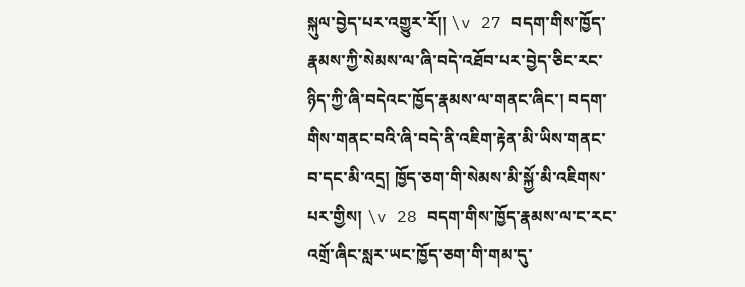སྐུལ་བྱེད་པར་འགྱུར་རོ།། \v 27 བདག་གིས་ཁྱོད་རྣམས་ཀྱི་སེམས་ལ་ཞི་བདེ་འཐོབ་པར་བྱེད་ཅིང་རང་ཉིད་ཀྱི་ཞི་བདེའང་ཁྱོད་རྣམས་ལ་གནང་ཞིང་། བདག་གིས་གནང་བའི་ཞི་བདེ་ནི་འཇིག་རྟེན་མི་ཡིས་གནང་བ་དང་མི་འདྲ། ཁྱོད་ཅག་གི་སེམས་མི་སྐྱོ་མི་འཇིགས་པར་གྱིས། \v 28 བདག་གིས་ཁྱོད་རྣམས་ལ་ང་རང་འགྲོ་ཞིང་སླར་ཡང་ཁྱོད་ཅག་གི་གམ་དུ་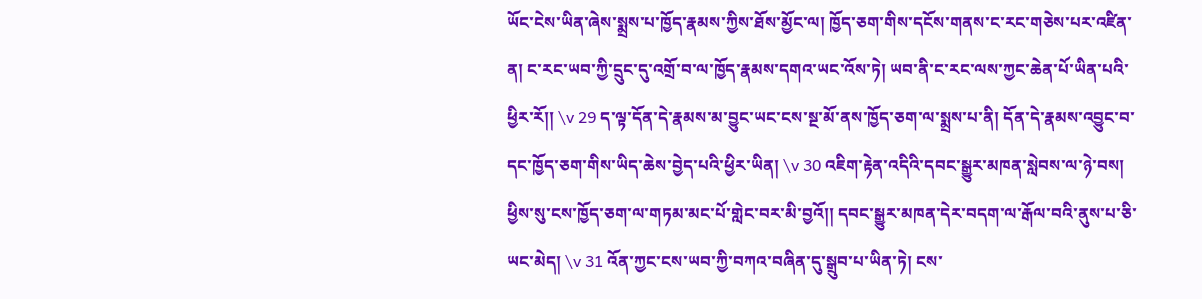ཡོང་ངེས་ཡིན་ཞེས་སྨྲས་པ་ཁྱོད་རྣམས་ཀྱིས་ཐོས་མྱོང་ལ། ཁྱོད་ཅག་གིས་དངོས་གནས་ང་རང་གཅེས་པར་འཛིན་ན། ང་རང་ཡབ་ཀྱི་དྲུང་དུ་འགྲོ་བ་ལ་ཁྱོད་རྣམས་དགའ་ཡང་འོས་ཏེ། ཡབ་ནི་ང་རང་ལས་ཀྱང་ཆེན་པོ་ཡིན་པའི་ཕྱིར་རོ།། \v 29 ད་ལྟ་དོན་དེ་རྣམས་མ་བྱུང་ཡང་ངས་སྔ་མོ་ནས་ཁྱོད་ཅག་ལ་སྨྲས་པ་ནི། དོན་དེ་རྣམས་འབྱུང་བ་དང་ཁྱོད་ཅག་གིས་ཡིད་ཆེས་བྱེད་པའི་ཕྱིར་ཡིན། \v 30 འཇིག་རྟེན་འདིའི་དབང་སྒྱུར་མཁན་སླེབས་ལ་ཉེ་བས། ཕྱིས་སུ་ངས་ཁྱོད་ཅག་ལ་གཏམ་མང་པོ་གླེང་བར་མི་བྱའོ།། དབང་སྒྱུར་མཁན་དེར་བདག་ལ་རྒོལ་བའི་ནུས་པ་ཅི་ཡང་མེད། \v 31 འོན་ཀྱང་ངས་ཡབ་ཀྱི་བཀའ་བཞིན་དུ་སྒྲུབ་པ་ཡིན་ཏེ། ངས་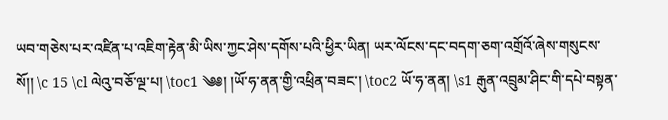ཡབ་གཅེས་པར་འཛིན་པ་འཇིག་རྟེན་མི་ཡིས་ཀྱང་ཤེས་དགོས་པའི་ཕྱིར་ཡིན། ཡར་ལོངས་དང་བདག་ཅག་འགྲོའོ་ཞེས་གསུངས་སོ།། \c 15 \cl ལེའུ་བཅོ་ལྔ་པ། \toc1 ༄༅། །ཡོ་ཧ་ནན་གྱི་འཕྲིན་བཟང་། \toc2 ཡོ་ཧ་ནན། \s1 རྒུན་འབྲུམ་ཤིང་གི་དཔེ་བསྟན་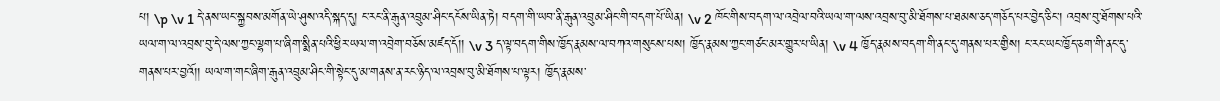པ། \p \v 1 དེ་ནས་ཡང་སྐྱབས་མགོན་ཡེ་ཤུས་འདི་སྐད་དུ། ང་རང་ནི་རྒུན་འབྲུམ་ཤིང་དངོས་ཡིན་ཏེ། བདག་གི་ཡབ་ནི་རྒུན་འབྲུམ་ཤིང་གི་བདག་པོ་ཡིན། \v 2 ཁོང་གིས་བདག་ལ་འབྲེལ་བའི་ཡལ་ག་ལས་འབྲས་བུ་མི་ཐོགས་པ་ཐམས་ཅད་གཅོད་པར་བྱེད་ཅིང་། འབྲས་བུ་ཐོགས་པའི་ཡལ་ག་ལ་འབྲས་བུ་དེ་ལས་ཀྱང་ལྷག་པ་ཞིག་སྨིན་པའི་ཕྱིར་ཡལ་ག་འབྲེག་བཅོས་མཛད་དོ།། \v 3 ད་ལྟ་བདག་གིས་ཁྱོད་རྣམས་ལ་བཀའ་གསུངས་པས། ཁྱོད་རྣམས་ཀྱང་གཙང་མར་གྱུར་པ་ཡིན། \v 4 ཁྱོད་རྣམས་བདག་གི་ནང་དུ་གནས་པར་གྱིས། ང་རང་ཡང་ཁྱོད་ཅག་གི་ནང་དུ་གནས་པར་བྱའོ།། ཡལ་ག་གང་ཞིག་རྒུན་འབྲུམ་ཤིང་གི་སྟེང་དུ་མ་གནས་ན་རང་ཉིད་ལ་འབྲས་བུ་མི་ཐོགས་པ་ལྟར། ཁྱོད་རྣམས་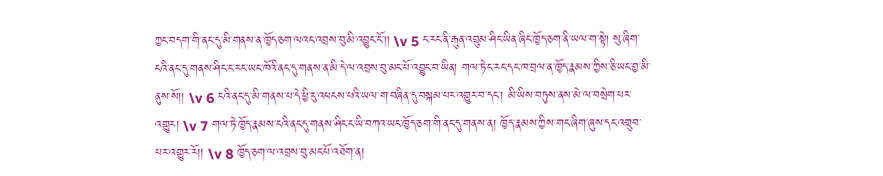ཀྱང་བདག་གི་ནང་དུ་མི་གནས་ན་ཁྱོད་ཅག་ལའང་འབྲས་བུ་མི་འབྱུང་ངོ་།། \v 5 ང་རང་ནི་རྒུན་འབྲུམ་ཤིང་ཡིན་ཞིང་ཁྱོད་ཅག་ནི་ཡལ་ག་སྟེ། སུ་ཞིག་ངའི་ནང་དུ་གནས་ཤིང་ང་རང་ཡང་ཁོའི་ནང་དུ་གནས་ན་མི་དེ་ལ་འབྲས་བུ་མང་པོ་འབྱུང་བ་ཡིན། གལ་ཏེ་ང་རང་དང་ཁ་བྲལ་ན་ཁྱོད་རྣམས་ཀྱིས་ཅི་ཡང་བྱ་མི་ནུས་སོ།། \v 6 ངའི་ནང་དུ་མི་གནས་པ་དེ་ཕྱི་རུ་འཕངས་པའི་ཡལ་ག་བཞིན་དུ་བསྐམ་པར་འགྱུར་བ་དང་། མི་ཡིས་བཏུས་ནས་མེ་ལ་བསྲེག་པར་འགྱུར། \v 7 གལ་ཏེ་ཁྱོད་རྣམས་ངའི་ནང་དུ་གནས་ཤིང་ང་ཡི་བཀའ་ཡང་ཁྱོད་ཅག་གི་ནང་དུ་གནས་ན། ཁྱོད་རྣམས་ཀྱིས་གང་ཞིག་ཞུས་དང་འགྲུབ་པར་འགྱུར་རོ།། \v 8 ཁྱོད་ཅག་ལ་འབྲས་བུ་མང་པོ་འཐོག་ན།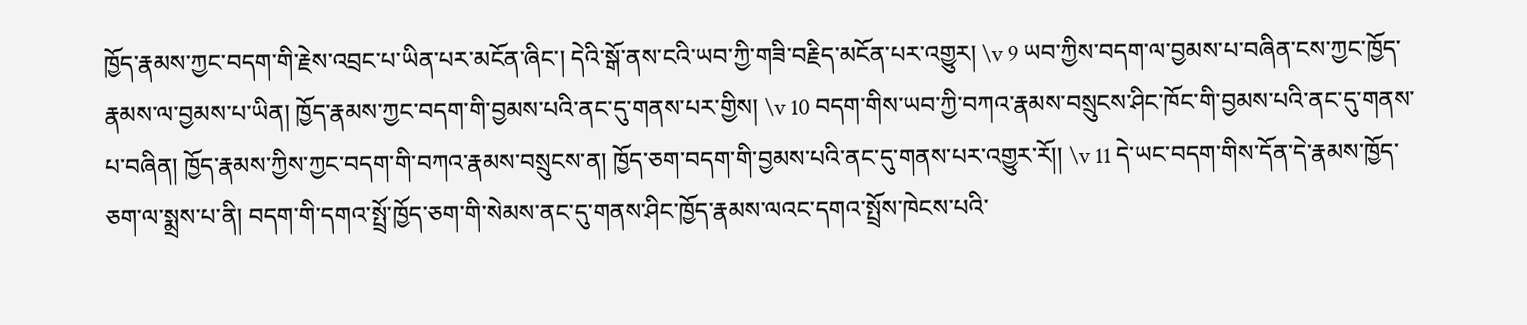ཁྱོད་རྣམས་ཀྱང་བདག་གི་རྗེས་འབྲང་པ་ཡིན་པར་མངོན་ཞིང་། དེའི་སྒོ་ནས་ངའི་ཡབ་ཀྱི་གཟི་བརྗིད་མངོན་པར་འགྱུར། \v 9 ཡབ་ཀྱིས་བདག་ལ་བྱམས་པ་བཞིན་ངས་ཀྱང་ཁྱོད་རྣམས་ལ་བྱམས་པ་ཡིན། ཁྱོད་རྣམས་ཀྱང་བདག་གི་བྱམས་པའི་ནང་དུ་གནས་པར་གྱིས། \v 10 བདག་གིས་ཡབ་ཀྱི་བཀའ་རྣམས་བསྲུངས་ཤིང་ཁོང་གི་བྱམས་པའི་ནང་དུ་གནས་པ་བཞིན། ཁྱོད་རྣམས་ཀྱིས་ཀྱང་བདག་གི་བཀའ་རྣམས་བསྲུངས་ན། ཁྱོད་ཅག་བདག་གི་བྱམས་པའི་ནང་དུ་གནས་པར་འགྱུར་རོ།། \v 11 དེ་ཡང་བདག་གིས་དོན་དེ་རྣམས་ཁྱོད་ཅག་ལ་སྨྲས་པ་ནི། བདག་གི་དགའ་སྤྲོ་ཁྱོད་ཅག་གི་སེམས་ནང་དུ་གནས་ཤིང་ཁྱོད་རྣམས་ལའང་དགའ་སྤྲོས་ཁེངས་པའི་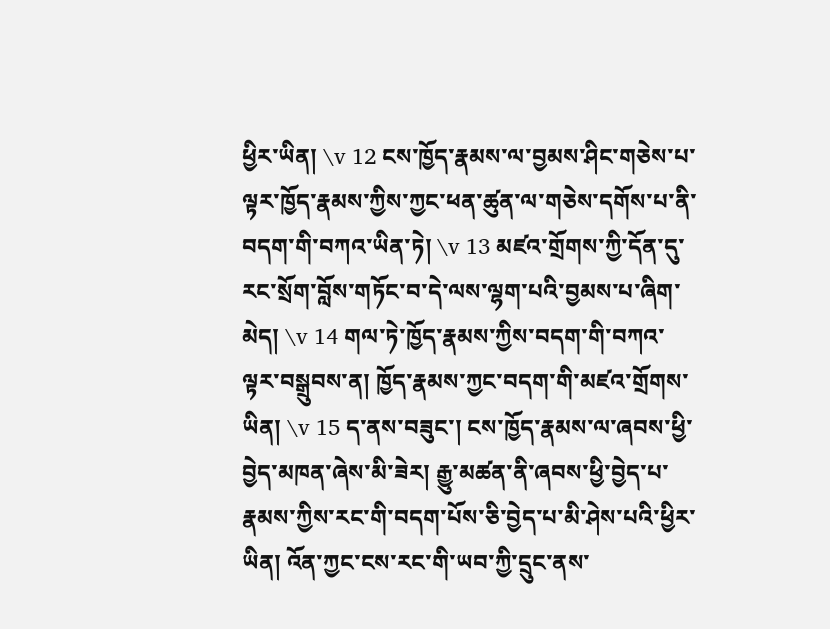ཕྱིར་ཡིན། \v 12 ངས་ཁྱོད་རྣམས་ལ་བྱམས་ཤིང་གཅེས་པ་ལྟར་ཁྱོད་རྣམས་ཀྱིས་ཀྱང་ཕན་ཚུན་ལ་གཅེས་དགོས་པ་ནི་བདག་གི་བཀའ་ཡིན་ཏེ། \v 13 མཛའ་གྲོགས་ཀྱི་དོན་དུ་རང་སྲོག་བློས་གཏོང་བ་དེ་ལས་ལྷག་པའི་བྱམས་པ་ཞིག་མེད། \v 14 གལ་ཏེ་ཁྱོད་རྣམས་ཀྱིས་བདག་གི་བཀའ་ལྟར་བསྒྲུབས་ན། ཁྱོད་རྣམས་ཀྱང་བདག་གི་མཛའ་གྲོགས་ཡིན། \v 15 ད་ནས་བཟུང་། ངས་ཁྱོད་རྣམས་ལ་ཞབས་ཕྱི་བྱེད་མཁན་ཞེས་མི་ཟེར། རྒྱུ་མཚན་ནི་ཞབས་ཕྱི་བྱེད་པ་རྣམས་ཀྱིས་རང་གི་བདག་པོས་ཅི་བྱེད་པ་མི་ཤེས་པའི་ཕྱིར་ཡིན། འོན་ཀྱང་ངས་རང་གི་ཡབ་ཀྱི་དྲུང་ནས་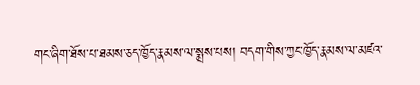གང་ཞིག་ཐོས་པ་ཐམས་ཅད་ཁྱོད་རྣམས་ལ་སྨྲས་པས། བདག་གིས་ཀྱང་ཁྱོད་རྣམས་ལ་མཛའ་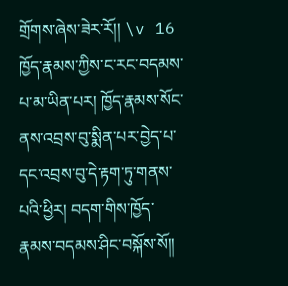གྲོགས་ཞེས་ཟེར་རོ།། \v 16 ཁྱོད་རྣམས་ཀྱིས་ང་རང་བདམས་པ་མ་ཡིན་པར། ཁྱོད་རྣམས་སོང་ནས་འབྲས་བུ་སྨིན་པར་བྱེད་པ་དང་འབྲས་བུ་དེ་རྟག་ཏུ་གནས་པའི་ཕྱིར། བདག་གིས་ཁྱོད་རྣམས་བདམས་ཤིང་བསྐོས་སོ།།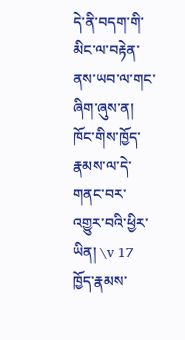དེ་ནི་བདག་གི་མིང་ལ་བརྟེན་ནས་ཡབ་ལ་གང་ཞིག་ཞུས་ན། ཁོང་གིས་ཁྱོད་རྣམས་ལ་དེ་གནང་བར་འགྱུར་བའི་ཕྱིར་ཡིན། \v 17 ཁྱོད་རྣམས་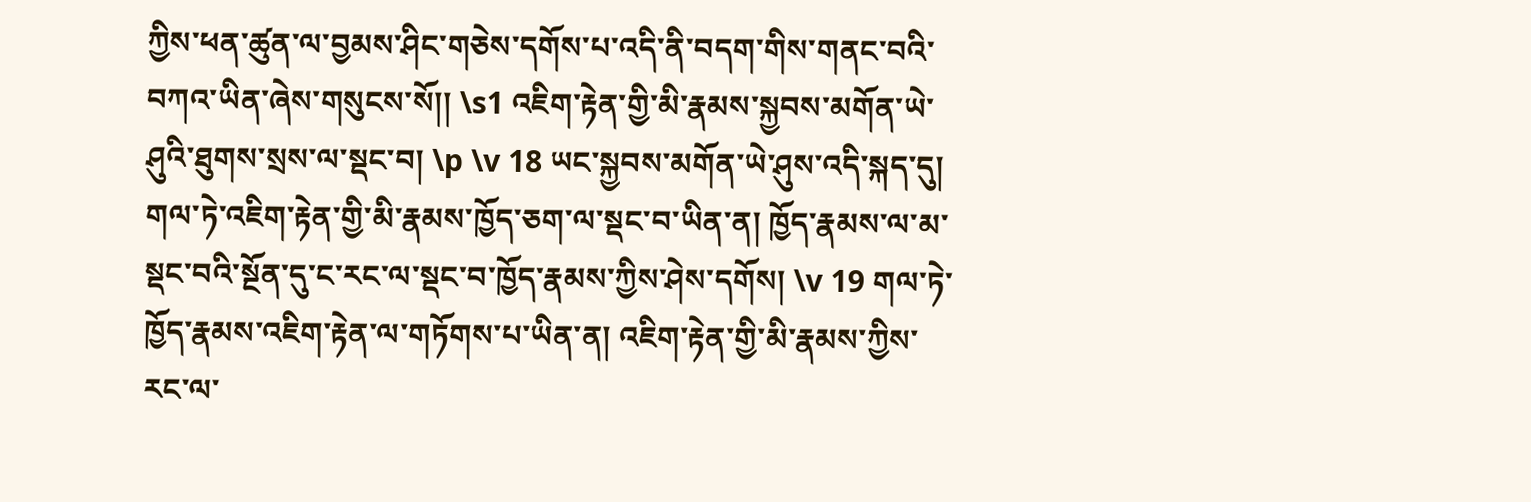ཀྱིས་ཕན་ཚུན་ལ་བྱམས་ཤིང་གཅེས་དགོས་པ་འདི་ནི་བདག་གིས་གནང་བའི་བཀའ་ཡིན་ཞེས་གསུངས་སོ།། \s1 འཇིག་རྟེན་གྱི་མི་རྣམས་སྐྱབས་མགོན་ཡེ་ཤུའི་ཐུགས་སྲས་ལ་སྡང་བ། \p \v 18 ཡང་སྐྱབས་མགོན་ཡེ་ཤུས་འདི་སྐད་དུ། གལ་ཏེ་འཇིག་རྟེན་གྱི་མི་རྣམས་ཁྱོད་ཅག་ལ་སྡང་བ་ཡིན་ན། ཁྱོད་རྣམས་ལ་མ་སྡང་བའི་སྔོན་དུ་ང་རང་ལ་སྡང་བ་ཁྱོད་རྣམས་ཀྱིས་ཤེས་དགོས། \v 19 གལ་ཏེ་ཁྱོད་རྣམས་འཇིག་རྟེན་ལ་གཏོགས་པ་ཡིན་ན། འཇིག་རྟེན་གྱི་མི་རྣམས་ཀྱིས་རང་ལ་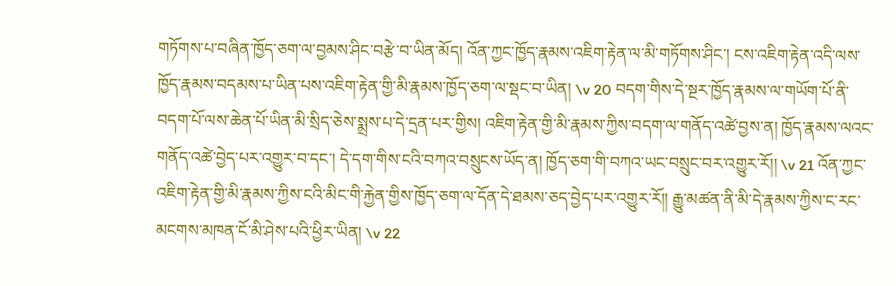གཏོགས་པ་བཞིན་ཁྱོད་ཅག་ལ་བྱམས་ཤིང་བརྩེ་བ་ཡིན་མོད། འོན་ཀྱང་ཁྱོད་རྣམས་འཇིག་རྟེན་ལ་མི་གཏོགས་ཤིང་། ངས་འཇིག་རྟེན་འདི་ལས་ཁྱོད་རྣམས་བདམས་པ་ཡིན་པས་འཇིག་རྟེན་གྱི་མི་རྣམས་ཁྱོད་ཅག་ལ་སྡང་བ་ཡིན། \v 20 བདག་གིས་དེ་སྔར་ཁྱོད་རྣམས་ལ་གཡོག་པོ་ནི་བདག་པོ་ལས་ཆེན་པོ་ཡིན་མི་སྲིད་ཅེས་སྨྲས་པ་དེ་དྲན་པར་གྱིས། འཇིག་རྟེན་གྱི་མི་རྣམས་ཀྱིས་བདག་ལ་གནོད་འཚེ་བྱས་ན། ཁྱོད་རྣམས་ལའང་གནོད་འཚེ་བྱེད་པར་འགྱུར་བ་དང་། དེ་དག་གིས་ངའི་བཀའ་བསྲུངས་ཡོད་ན། ཁྱོད་ཅག་གི་བཀའ་ཡང་བསྲུང་བར་འགྱུར་རོ།། \v 21 འོན་ཀྱང་འཇིག་རྟེན་གྱི་མི་རྣམས་ཀྱིས་ངའི་མིང་གི་རྐྱེན་གྱིས་ཁྱོད་ཅག་ལ་དོན་དེ་ཐམས་ཅད་བྱེད་པར་འགྱུར་རོ།། རྒྱུ་མཚན་ནི་མི་དེ་རྣམས་ཀྱིས་ང་རང་མངགས་མཁན་ངོ་མི་ཤེས་པའི་ཕྱིར་ཡིན། \v 22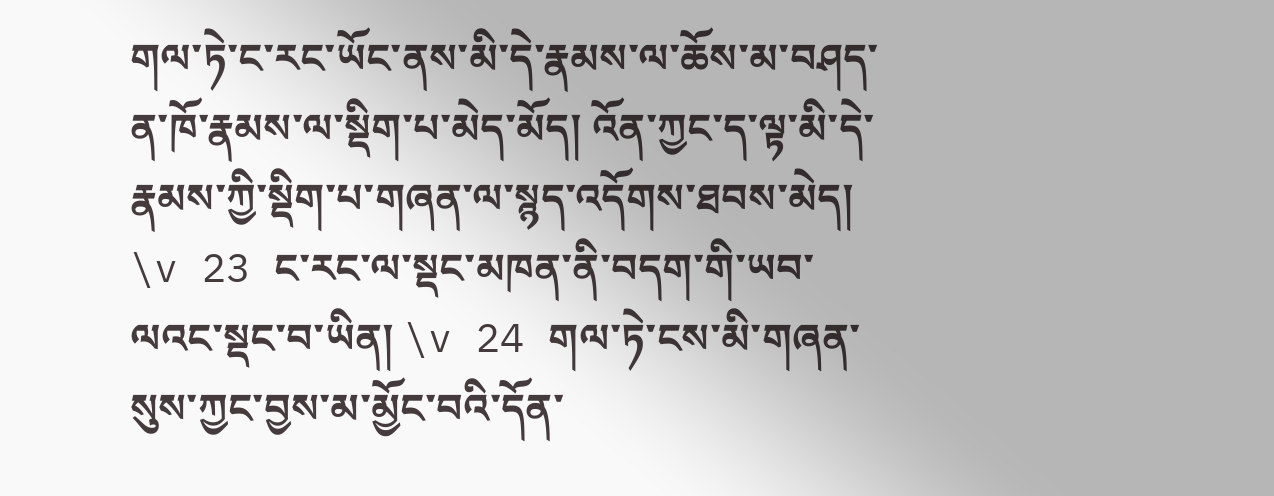གལ་ཏེ་ང་རང་ཡོང་ནས་མི་དེ་རྣམས་ལ་ཆོས་མ་བཤད་ན་ཁོ་རྣམས་ལ་སྡིག་པ་མེད་མོད། འོན་ཀྱང་ད་ལྟ་མི་དེ་རྣམས་ཀྱི་སྡིག་པ་གཞན་ལ་སྙད་འདོགས་ཐབས་མེད། \v 23 ང་རང་ལ་སྡང་མཁན་ནི་བདག་གི་ཡབ་ལའང་སྡང་བ་ཡིན། \v 24 གལ་ཏེ་ངས་མི་གཞན་སུས་ཀྱང་བྱས་མ་མྱོང་བའི་དོན་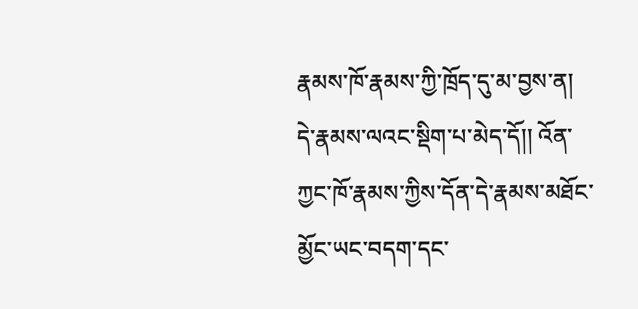རྣམས་ཁོ་རྣམས་ཀྱི་ཁྲོད་དུ་མ་བྱས་ན། དེ་རྣམས་ལའང་སྡིག་པ་མེད་དོ།། འོན་ཀྱང་ཁོ་རྣམས་ཀྱིས་དོན་དེ་རྣམས་མཐོང་མྱོང་ཡང་བདག་དང་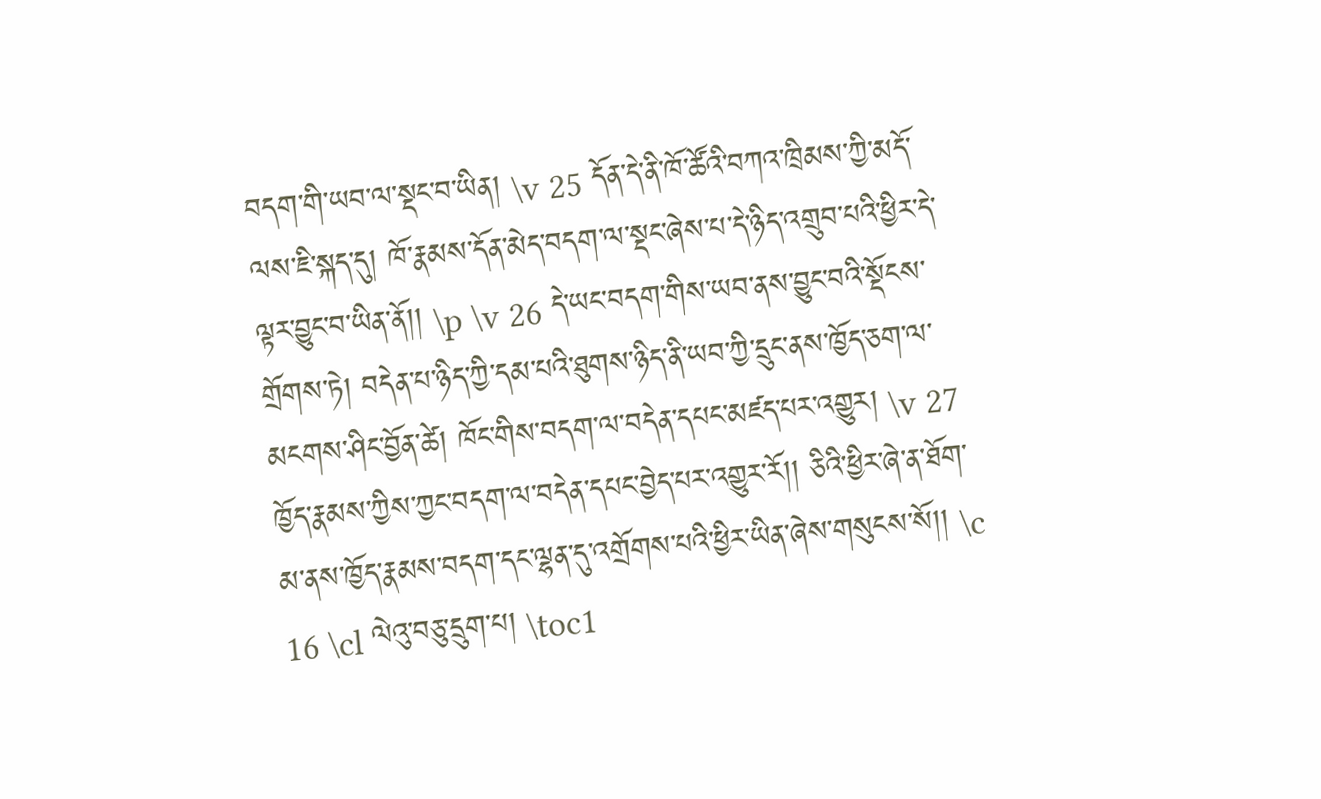བདག་གི་ཡབ་ལ་སྡང་བ་ཡིན། \v 25 དོན་དེ་ནི་ཁོ་ཚོའི་བཀའ་ཁྲིམས་ཀྱི་མདོ་ལས་ཇི་སྐད་དུ། ཁོ་རྣམས་དོན་མེད་བདག་ལ་སྡང་ཞེས་པ་དེ་ཉིད་འགྲུབ་པའི་ཕྱིར་དེ་ལྟར་བྱུང་བ་ཡིན་ནོ།། \p \v 26 དེ་ཡང་བདག་གིས་ཡབ་ནས་བྱུང་བའི་སྡོངས་གྲོགས་ཏེ། བདེན་པ་ཉིད་ཀྱི་དམ་པའི་ཐུགས་ཉིད་ནི་ཡབ་ཀྱི་དྲུང་ནས་ཁྱོད་ཅག་ལ་མངགས་ཤིང་བྱོན་ཚེ། ཁོང་གིས་བདག་ལ་བདེན་དཔང་མཛད་པར་འགྱུར། \v 27 ཁྱོད་རྣམས་ཀྱིས་ཀྱང་བདག་ལ་བདེན་དཔང་བྱེད་པར་འགྱུར་རོ།། ཅིའི་ཕྱིར་ཞེ་ན་ཐོག་མ་ནས་ཁྱོད་རྣམས་བདག་དང་ལྷན་དུ་འགྲོགས་པའི་ཕྱིར་ཡིན་ཞེས་གསུངས་སོ།། \c 16 \cl ལེའུ་བཅུ་དྲུག་པ། \toc1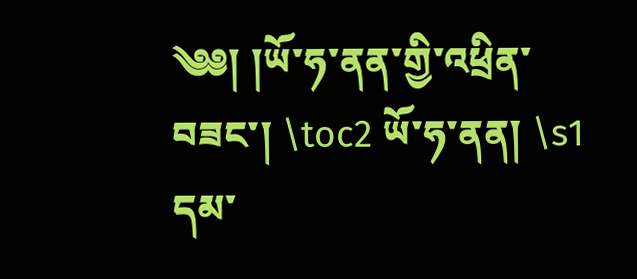༄༅། །ཡོ་ཧ་ནན་གྱི་འཕྲིན་བཟང་། \toc2 ཡོ་ཧ་ནན། \s1 དམ་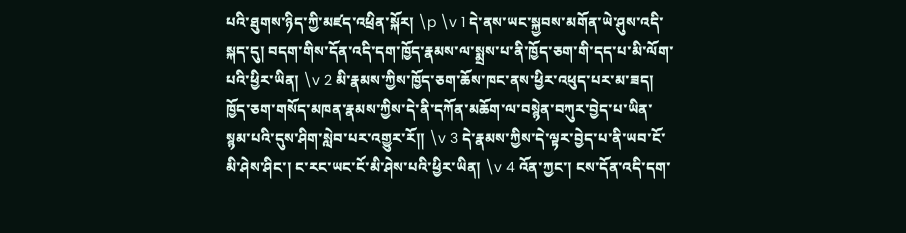པའི་ཐུགས་ཉིད་ཀྱི་མཛད་འཕྲིན་སྐོར། \p \v 1 དེ་ནས་ཡང་སྐྱབས་མགོན་ཡེ་ཤུས་འདི་སྐད་དུ། བདག་གིས་དོན་འདི་དག་ཁྱོད་རྣམས་ལ་སྨྲས་པ་ནི་ཁྱོད་ཅག་གི་དད་པ་མི་ལོག་པའི་ཕྱིར་ཡིན། \v 2 མི་རྣམས་ཀྱིས་ཁྱོད་ཅག་ཆོས་ཁང་ནས་ཕྱིར་འཕུད་པར་མ་ཟད། ཁྱོད་ཅག་གསོད་མཁན་རྣམས་ཀྱིས་དེ་ནི་དཀོན་མཆོག་ལ་བསྙེན་བཀུར་བྱེད་པ་ཡིན་སྙམ་པའི་དུས་ཤིག་སླེབ་པར་འགྱུར་རོ།། \v 3 དེ་རྣམས་ཀྱིས་དེ་ལྟར་བྱེད་པ་ནི་ཡབ་ངོ་མི་ཤེས་ཤིང་། ང་རང་ཡང་ངོ་མི་ཤེས་པའི་ཕྱིར་ཡིན། \v 4 འོན་ཀྱང་། ངས་དོན་འདི་དག་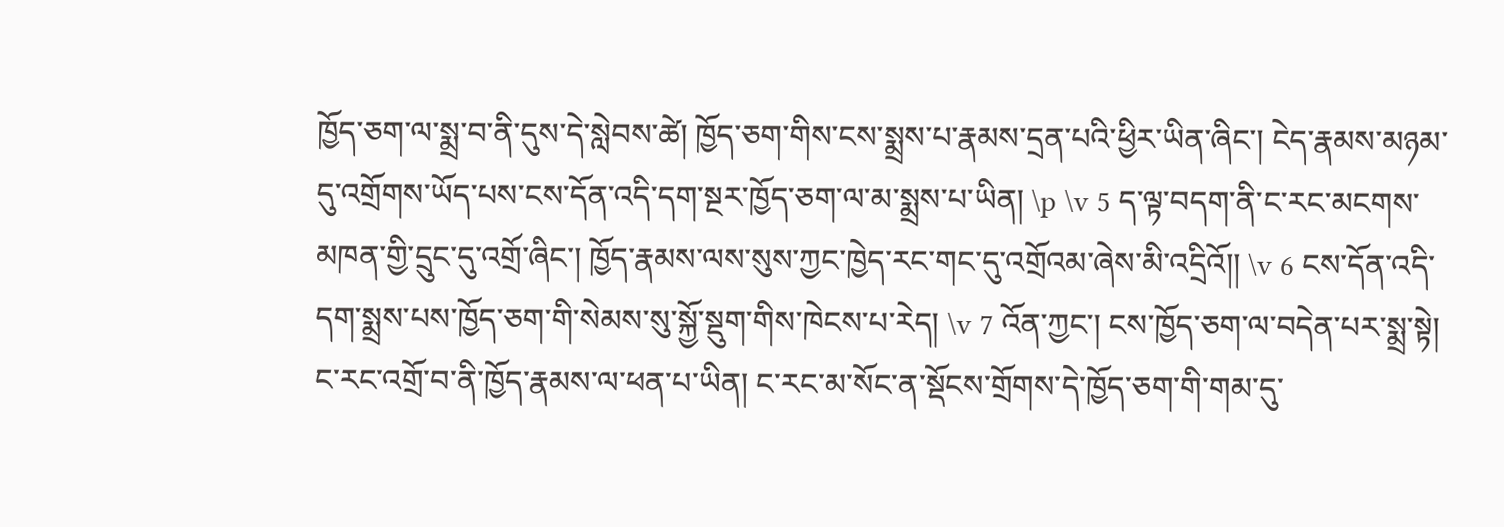ཁྱོད་ཅག་ལ་སྨྲ་བ་ནི་དུས་དེ་སླེབས་ཚེ། ཁྱོད་ཅག་གིས་ངས་སྨྲས་པ་རྣམས་དྲན་པའི་ཕྱིར་ཡིན་ཞིང་། ངེད་རྣམས་མཉམ་དུ་འགྲོགས་ཡོད་པས་ངས་དོན་འདི་དག་སྔར་ཁྱོད་ཅག་ལ་མ་སྨྲས་པ་ཡིན། \p \v 5 ད་ལྟ་བདག་ནི་ང་རང་མངགས་མཁན་གྱི་དྲུང་དུ་འགྲོ་ཞིང་། ཁྱོད་རྣམས་ལས་སུས་ཀྱང་ཁྱེད་རང་གང་དུ་འགྲོའམ་ཞེས་མི་འདྲིའོ།། \v 6 ངས་དོན་འདི་དག་སྨྲས་པས་ཁྱོད་ཅག་གི་སེམས་སུ་སྐྱོ་སྡུག་གིས་ཁེངས་པ་རེད། \v 7 འོན་ཀྱང་། ངས་ཁྱོད་ཅག་ལ་བདེན་པར་སྨྲ་སྟེ། ང་རང་འགྲོ་བ་ནི་ཁྱོད་རྣམས་ལ་ཕན་པ་ཡིན། ང་རང་མ་སོང་ན་སྡོངས་གྲོགས་དེ་ཁྱོད་ཅག་གི་གམ་དུ་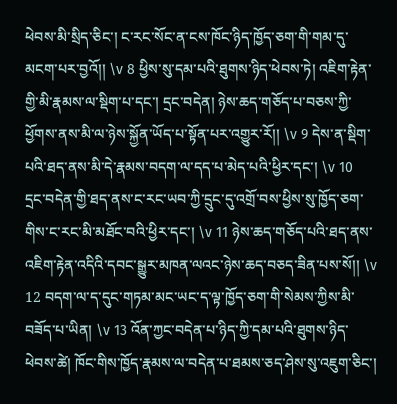ཕེབས་མི་སྲིད་ཅིང་། ང་རང་སོང་ན་ངས་ཁོང་ཉིད་ཁྱོད་ཅག་གི་གམ་དུ་མངག་པར་བྱའོ།། \v 8 ཕྱིས་སུ་དམ་པའི་ཐུགས་ཉིད་ཕེབས་ཏེ། འཇིག་རྟེན་གྱི་མི་རྣམས་ལ་སྡིག་པ་དང་། དྲང་བདེན། ཉེས་ཆད་གཅོད་པ་བཅས་ཀྱི་ཕྱོགས་ནས་མི་ལ་ཉེས་སྐྱོན་ཡོད་པ་སྟོན་པར་འགྱུར་རོ།། \v 9 དེས་ན་སྡིག་པའི་ཐད་ནས་མི་དེ་རྣམས་བདག་ལ་དད་པ་མེད་པའི་ཕྱིར་དང་། \v 10 དྲང་བདེན་གྱི་ཐད་ནས་ང་རང་ཡབ་ཀྱི་དྲུང་དུ་འགྲོ་བས་ཕྱིས་སུ་ཁྱོད་ཅག་གིས་ང་རང་མི་མཐོང་བའི་ཕྱིར་དང་། \v 11 ཉེས་ཆད་གཅོད་པའི་ཐད་ནས་འཇིག་རྟེན་འདིའི་དབང་སྒྱུར་མཁན་ལའང་ཉེས་ཆད་བཅད་ཟིན་པས་སོ།། \v 12 བདག་ལ་ད་དུང་གཏམ་མང་ཡང་ད་ལྟ་ཁྱོད་ཅག་གི་སེམས་ཀྱིས་མི་བཟོད་པ་ཡིན། \v 13 འོན་ཀྱང་བདེན་པ་ཉིད་ཀྱི་དམ་པའི་ཐུགས་ཉིད་ཕེབས་ཚེ། ཁོང་གིས་ཁྱོད་རྣམས་ལ་བདེན་པ་ཐམས་ཅད་ཤེས་སུ་འཇུག་ཅིང་།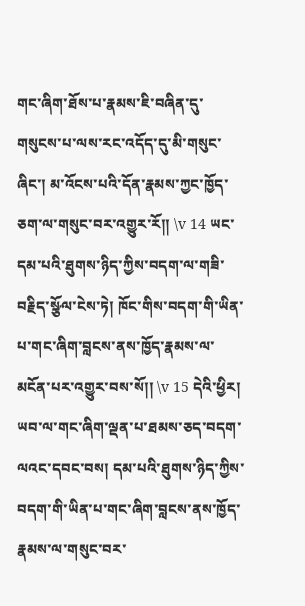གང་ཞིག་ཐོས་པ་རྣམས་ཇི་བཞིན་དུ་གསུངས་པ་ལས་རང་འདོད་དུ་མི་གསུང་ཞིང་། མ་འོངས་པའི་དོན་རྣམས་ཀྱང་ཁྱོད་ཅག་ལ་གསུང་བར་འགྱུར་རོ།། \v 14 ཡང་དམ་པའི་ཐུགས་ཉིད་ཀྱིས་བདག་ལ་གཟི་བརྗིད་སྩོལ་ངེས་ཏེ། ཁོང་གིས་བདག་གི་ཡིན་པ་གང་ཞིག་བླངས་ནས་ཁྱོད་རྣམས་ལ་མངོན་པར་འགྱུར་བས་སོ།། \v 15 དེའི་ཕྱིར། ཡབ་ལ་གང་ཞིག་ལྡན་པ་ཐམས་ཅད་བདག་ལའང་དབང་བས། དམ་པའི་ཐུགས་ཉིད་ཀྱིས་བདག་གི་ཡིན་པ་གང་ཞིག་བླངས་ནས་ཁྱོད་རྣམས་ལ་གསུང་བར་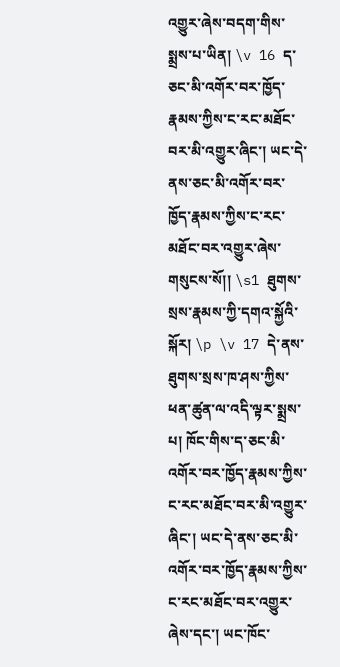འགྱུར་ཞེས་བདག་གིས་སྨྲས་པ་ཡིན། \v 16 ད་ཅང་མི་འགོར་བར་ཁྱོད་རྣམས་ཀྱིས་ང་རང་མཐོང་བར་མི་འགྱུར་ཞིང་། ཡང་དེ་ནས་ཅང་མི་འགོར་བར་ཁྱོད་རྣམས་ཀྱིས་ང་རང་མཐོང་བར་འགྱུར་ཞེས་གསུངས་སོ།། \s1 ཐུགས་སྲས་རྣམས་ཀྱི་དགའ་སྐྱོའི་སྐོར། \p \v 17 དེ་ནས་ཐུགས་སྲས་ཁ་ཤས་ཀྱིས་ཕན་ཚུན་ལ་འདི་ལྟར་སྨྲས་པ། ཁོང་གིས་ད་ཅང་མི་འགོར་བར་ཁྱོད་རྣམས་ཀྱིས་ང་རང་མཐོང་བར་མི་འགྱུར་ཞིང་། ཡང་དེ་ནས་ཅང་མི་འགོར་བར་ཁྱོད་རྣམས་ཀྱིས་ང་རང་མཐོང་བར་འགྱུར་ཞེས་དང་། ཡང་ཁོང་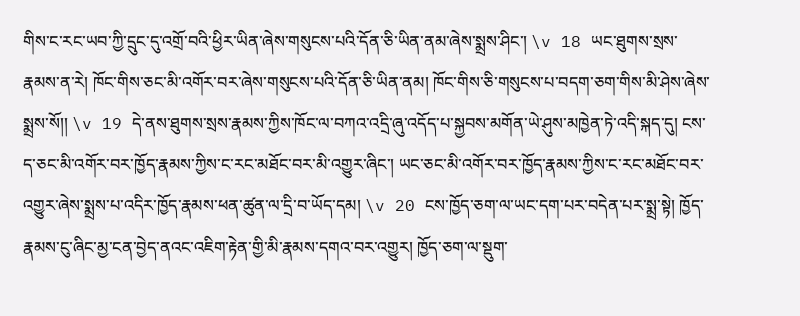གིས་ང་རང་ཡབ་ཀྱི་དྲུང་དུ་འགྲོ་བའི་ཕྱིར་ཡིན་ཞེས་གསུངས་པའི་དོན་ཅི་ཡིན་ནམ་ཞེས་སྨྲས་ཤིང་། \v 18 ཡང་ཐུགས་སྲས་རྣམས་ན་རེ། ཁོང་གིས་ཅང་མི་འགོར་བར་ཞེས་གསུངས་པའི་དོན་ཅི་ཡིན་ནམ། ཁོང་གིས་ཅི་གསུངས་པ་བདག་ཅག་གིས་མི་ཤེས་ཞེས་སྨྲས་སོ།། \v 19 དེ་ནས་ཐུགས་སྲས་རྣམས་ཀྱིས་ཁོང་ལ་བཀའ་འདྲི་ཞུ་འདོད་པ་སྐྱབས་མགོན་ཡེ་ཤུས་མཁྱེན་ཏེ་འདི་སྐད་དུ། ངས་ད་ཅང་མི་འགོར་བར་ཁྱོད་རྣམས་ཀྱིས་ང་རང་མཐོང་བར་མི་འགྱུར་ཞིང་། ཡང་ཅང་མི་འགོར་བར་ཁྱོད་རྣམས་ཀྱིས་ང་རང་མཐོང་བར་འགྱུར་ཞེས་སྨྲས་པ་འདིར་ཁྱོད་རྣམས་ཕན་ཚུན་ལ་དྲི་བ་ཡོད་དམ། \v 20 ངས་ཁྱོད་ཅག་ལ་ཡང་དག་པར་བདེན་པར་སྨྲ་སྟེ། ཁྱོད་རྣམས་ངུ་ཞིང་མྱ་ངན་བྱེད་ནའང་འཇིག་རྟེན་གྱི་མི་རྣམས་དགའ་བར་འགྱུར། ཁྱོད་ཅག་ལ་སྡུག་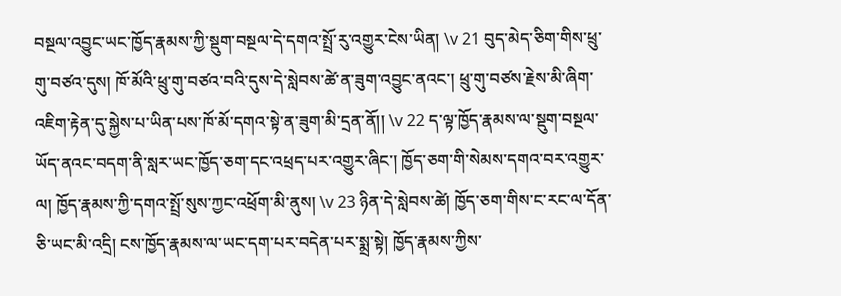བསྔལ་འབྱུང་ཡང་ཁྱོད་རྣམས་ཀྱི་སྡུག་བསྔལ་དེ་དགའ་སྤྲོ་རུ་འགྱུར་ངེས་ཡིན། \v 21 བུད་མེད་ཅིག་གིས་ཕྲུ་གུ་བཙའ་དུས། ཁོ་མོའི་ཕྲུ་གུ་བཙའ་བའི་དུས་དེ་སླེབས་ཚེ་ན་ཟུག་འབྱུང་ནའང་། ཕྲུ་གུ་བཙས་རྗེས་མི་ཞིག་འཇིག་རྟེན་དུ་སྐྱེས་པ་ཡིན་པས་ཁོ་མོ་དགའ་སྟེ་ན་ཟུག་མི་དྲན་ནོ།། \v 22 ད་ལྟ་ཁྱོད་རྣམས་ལ་སྡུག་བསྔལ་ཡོད་ནའང་བདག་ནི་སླར་ཡང་ཁྱོད་ཅག་དང་འཕྲད་པར་འགྱུར་ཞིང་། ཁྱོད་ཅག་གི་སེམས་དགའ་བར་འགྱུར་ལ། ཁྱོད་རྣམས་ཀྱི་དགའ་སྤྲོ་སུས་ཀྱང་འཕྲོག་མི་ནུས། \v 23 ཉིན་དེ་སླེབས་ཚེ། ཁྱོད་ཅག་གིས་ང་རང་ལ་དོན་ཅི་ཡང་མི་འདྲི། ངས་ཁྱོད་རྣམས་ལ་ཡང་དག་པར་བདེན་པར་སྨྲ་སྟེ། ཁྱོད་རྣམས་ཀྱིས་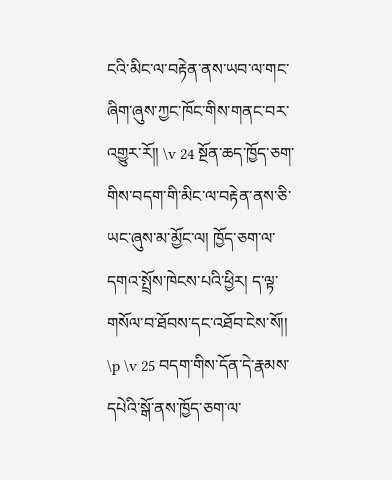ངའི་མིང་ལ་བརྟེན་ནས་ཡབ་ལ་གང་ཞིག་ཞུས་ཀྱང་ཁོང་གིས་གནང་བར་འགྱུར་རོ།། \v 24 སྔོན་ཆད་ཁྱོད་ཅག་གིས་བདག་གི་མིང་ལ་བརྟེན་ནས་ཅི་ཡང་ཞུས་མ་མྱོང་ལ། ཁྱོད་ཅག་ལ་དགའ་སྤྲོས་ཁེངས་པའི་ཕྱིར། ད་ལྟ་གསོལ་བ་ཐོབས་དང་འཐོབ་ངེས་སོ།། \p \v 25 བདག་གིས་དོན་དེ་རྣམས་དཔེའི་སྒོ་ནས་ཁྱོད་ཅག་ལ་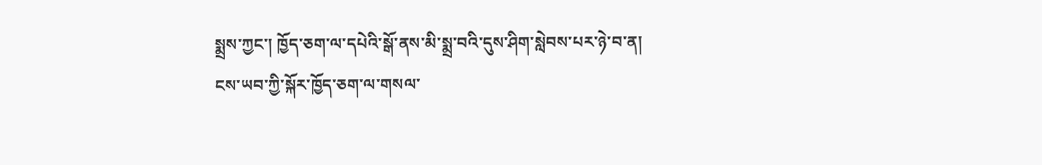སྨྲས་ཀྱང་། ཁྱོད་ཅག་ལ་དཔེའི་སྒོ་ནས་མི་སྨྲ་བའི་དུས་ཤིག་སླེབས་པར་ཉེ་བ་ན། ངས་ཡབ་ཀྱི་སྐོར་ཁྱོད་ཅག་ལ་གསལ་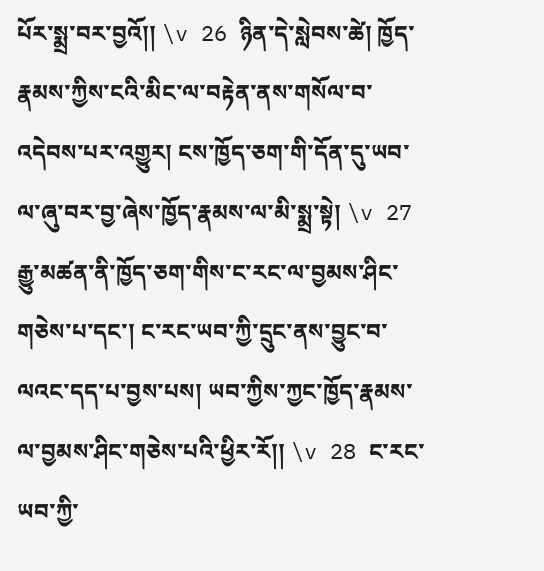པོར་སྨྲ་བར་བྱའོ།། \v 26 ཉིན་དེ་སླེབས་ཚེ། ཁྱོད་རྣམས་ཀྱིས་ངའི་མིང་ལ་བརྟེན་ནས་གསོལ་བ་འདེབས་པར་འགྱུར། ངས་ཁྱོད་ཅག་གི་དོན་དུ་ཡབ་ལ་ཞུ་བར་བྱ་ཞེས་ཁྱོད་རྣམས་ལ་མི་སྨྲ་སྟེ། \v 27 རྒྱུ་མཚན་ནི་ཁྱོད་ཅག་གིས་ང་རང་ལ་བྱམས་ཤིང་གཅེས་པ་དང་། ང་རང་ཡབ་ཀྱི་དྲུང་ནས་བྱུང་བ་ལའང་དད་པ་བྱས་པས། ཡབ་ཀྱིས་ཀྱང་ཁྱོད་རྣམས་ལ་བྱམས་ཤིང་གཅེས་པའི་ཕྱིར་རོ།། \v 28 ང་རང་ཡབ་ཀྱི་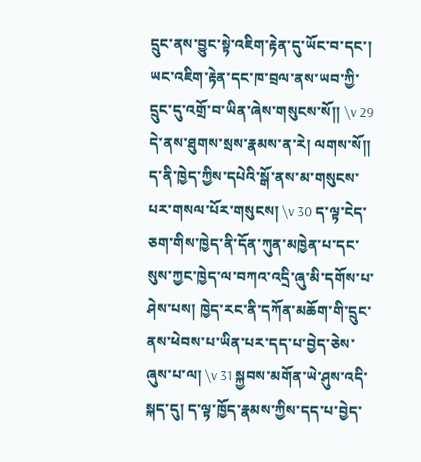དྲུང་ནས་བྱུང་སྟེ་འཇིག་རྟེན་དུ་ཡོང་བ་དང་། ཡང་འཇིག་རྟེན་དང་ཁ་བྲལ་ནས་ཡབ་ཀྱི་དྲུང་དུ་འགྲོ་བ་ཡིན་ཞེས་གསུངས་སོ།། \v 29 དེ་ནས་ཐུགས་སྲས་རྣམས་ན་རེ། ལགས་སོ།། ད་ནི་ཁྱེད་ཀྱིས་དཔེའི་སྒོ་ནས་མ་གསུངས་པར་གསལ་པོར་གསུངས། \v 30 ད་ལྟ་ངེད་ཅག་གིས་ཁྱེད་ནི་དོན་ཀུན་མཁྱེན་པ་དང་སུས་ཀྱང་ཁྱེད་ལ་བཀའ་འདྲི་ཞུ་མི་དགོས་པ་ཤེས་པས། ཁྱེད་རང་ནི་དཀོན་མཆོག་གི་དྲུང་ནས་ཕེབས་པ་ཡིན་པར་དད་པ་བྱེད་ཅེས་ཞུས་པ་ལ། \v 31 སྐྱབས་མགོན་ཡེ་ཤུས་འདི་སྐད་དུ། ད་ལྟ་ཁྱོད་རྣམས་ཀྱིས་དད་པ་བྱེད་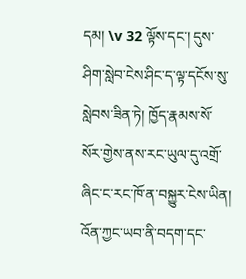དམ། \v 32 ལྟོས་དང་། དུས་ཤིག་སླེབ་ངེས་ཤིང་ད་ལྟ་དངོས་སུ་སླེབས་ཟིན་ཏེ། ཁྱོད་རྣམས་སོ་སོར་གྱེས་ནས་རང་ཡུལ་དུ་འགྲོ་ཞིང་ང་རང་ཁོ་ན་བསྐྱུར་ངེས་ཡིན། འོན་ཀྱང་ཡབ་ནི་བདག་དང་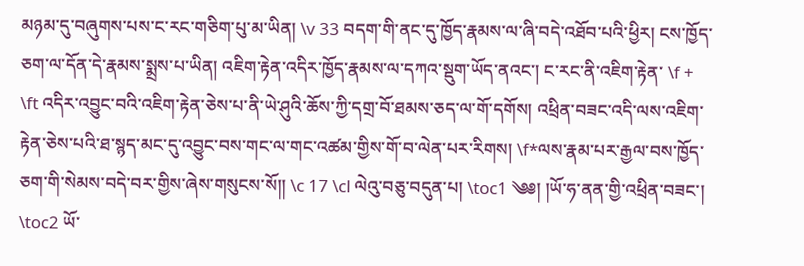མཉམ་དུ་བཞུགས་པས་ང་རང་གཅིག་པུ་མ་ཡིན། \v 33 བདག་གི་ནང་དུ་ཁྱོད་རྣམས་ལ་ཞི་བདེ་འཐོབ་པའི་ཕྱིར། ངས་ཁྱོད་ཅག་ལ་དོན་དེ་རྣམས་སྨྲས་པ་ཡིན། འཇིག་རྟེན་འདིར་ཁྱོད་རྣམས་ལ་དཀའ་སྡུག་ཡོད་ནའང་། ང་རང་ནི་འཇིག་རྟེན་ \f + \ft འདིར་འབྱུང་བའི་འཇིག་རྟེན་ཅེས་པ་ནི་ཡེ་ཤུའི་ཆོས་ཀྱི་དགྲ་བོ་ཐམས་ཅད་ལ་གོ་དགོས། འཕྲིན་བཟང་འདི་ལས་འཇིག་རྟེན་ཅེས་པའི་ཐ་སྙད་མང་དུ་འབྱུང་བས་གང་ལ་གང་འཚམ་གྱིས་གོ་བ་ལེན་པར་རིགས། \f*ལས་རྣམ་པར་རྒྱལ་བས་ཁྱོད་ཅག་གི་སེམས་བདེ་བར་གྱིས་ཞེས་གསུངས་སོ།། \c 17 \cl ལེའུ་བཅུ་བདུན་པ། \toc1 ༄༅། །ཡོ་ཧ་ནན་གྱི་འཕྲིན་བཟང་། \toc2 ཡོ་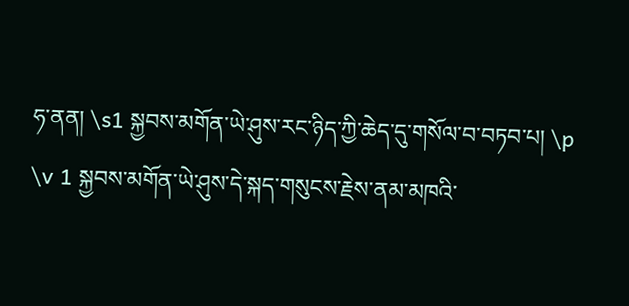ཧ་ནན། \s1 སྐྱབས་མགོན་ཡེ་ཤུས་རང་ཉིད་ཀྱི་ཆེད་དུ་གསོལ་བ་བཏབ་པ། \p \v 1 སྐྱབས་མགོན་ཡེ་ཤུས་དེ་སྐད་གསུངས་རྗེས་ནམ་མཁའི་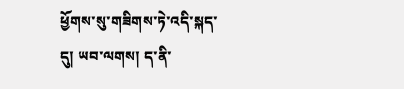ཕྱོགས་སུ་གཟིགས་ཏེ་འདི་སྐད་དུ། ཡབ་ལགས། ད་ནི་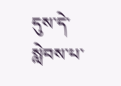དུས་དེ་སླེབས་པ་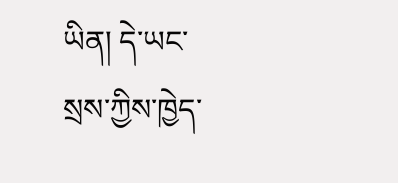ཡིན། དེ་ཡང་སྲས་ཀྱིས་ཁྱེད་